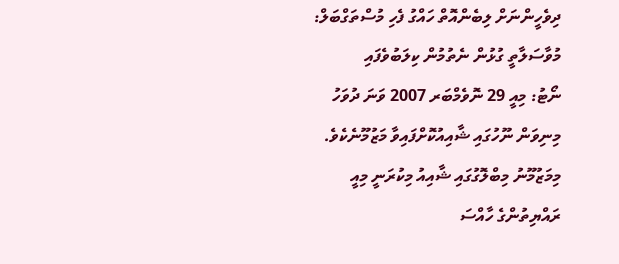ދިވެހީންނަށް ލިބެންއޮތް ހައްގު ފެހި މުސްތަގްބަލް: މުވާސަލާތީ ގުޅުން ނެތުމުން ކިލަބުވެފައި
ނޯޓު: މިއީ 29 ނޮވެމްބަރ 2007 ވަނަ ދުވަހު މިނިވަން ނޫހުގައި ޝާއިއުކޮށްފައިވާ މަޒުމޫނެކެވެ. މިމަޒުމޫނު މިބްލޮގުގައި ޝާއިއު މިކުރަނީ މިއީ ރައްޔިތުންގެ ހާއްސަ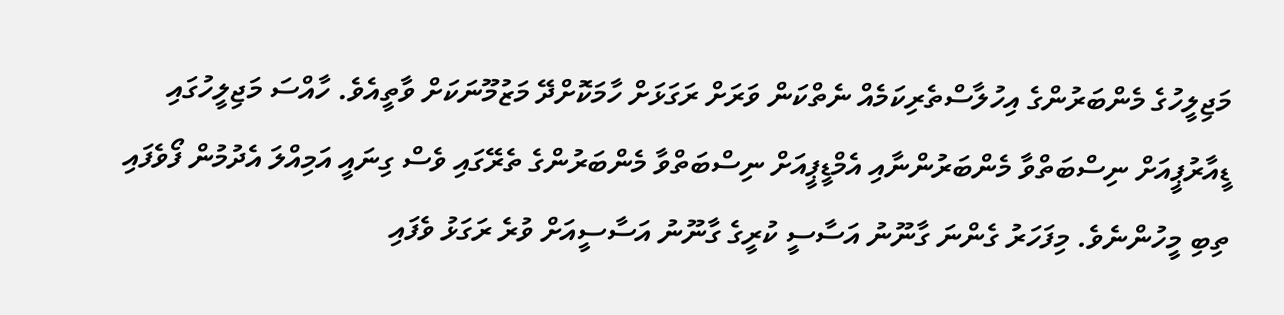މަޖިލީހުގެ މެންބަރުންގެ އިހުލާސްތެރިކަމެއް ނެތްކަން ވަރަށް ރަގަޅަށް ހާމަކޮށްދޭ މަޒުމޫނަކަށް ވާތީއެވެ. ހާއްސަ މަޖިލީހުގައި ޑީއާރުޕީއަށް ނިސްބަތްވާ މެންބަރުންނާއި އެމްޑީޕީއަށް ނިސްބަތްވާ މެންބަރުންގެ ތެރޭގައި ވެސް ގިނައީ އަމިއްލަ އެދުމުން ފޯވެފައި ތިބި މީހުންނެވެ. މިފަހަރު ގެންނަ ގާނޫނު އަސާސީ ކުރީގެ ގާނޫނު އަސާސީއަށް ވުރެ ރަގަޅު ވެފައި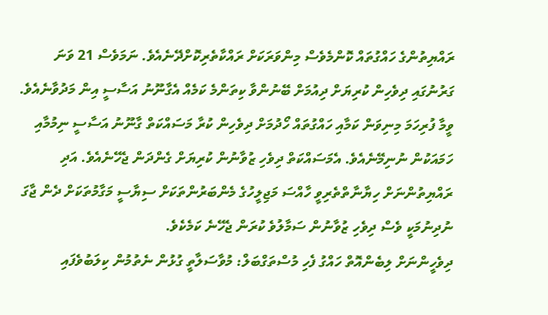ރައްޔިތުންގެ ހައްގުތައް ކޮންމެވެސް މިންވަރަކަށް ރައްކާތެރިކޮށްދޭނެއެވެ. ނަމަވެސް 21 ވަނަ ގަރުނުގައި ދިވެހިން ކުރިޔަށް ދިއުމަށް ބޭނުންވާ ކިތަންމެ ކަމެއް އެގާނޫނު އަސާސީ އިން މަދުވާނެއެވެ. ވީމާ ފުރިހަމަ މިނިވަން ކަމާއި ހައްގުތައް ހޯދުމަށް ދިވެހިން ކުރާ މަސައްކަތް ގާނޫނު އަސާސީ ނިމުމާއި ހަމައަކުން ނުނިމޭނެއެވެ. އެމަސައްކަތް ދިވެހި ޒުވާނުން ކުރިޔަށް ގެންދަން ޖެހޭނެއެވެ. އަދި ރައްޔިތުންނަށް ހިޔާނާތްތެރިވީ ހާއްސަ މަޖިލީހުގެ މެންބަރުންތަކަށް ސިޔާސީ މަގާމުތަކަށް ދެން ޖާގަ ނުދިނުމަކީ ވެސް ދިވެހި ޒުވާނުން ސަމާލުވެ ކުރަން ޖެހޭނެ ކަމެކެވެ.
ދިވެހީންނަށް ލިބެންއޮތް ހައްގު ފެހި މުސްތަގްބަލް: މުވާސަލާތީ ގުޅުން ނެތުމުން ކިލަބުވެފައި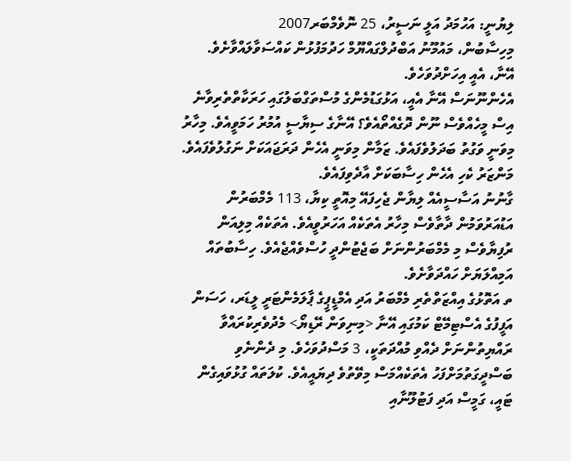ލިޔުނީ: އަހުމަދު އަލީ ނަސީރު، 25 ނޮވެމްބަރ2007
މިހިސާބުން، މައުމޫނު އަބްދުލްގައްޔޫމް ހަދުމަފުޅުން ކައްސަވާލައްވާށެވެ. އޭނާ، އެއީ އިހަށްދުވަހެވެ.
އެހެންނޫނަސް އޭނާ އެއީ، އަޅުގަޑުމެންގެ މުސްތަގްބަލުގައި ހަރަކާތްތެރިވާނެ އިސް މީހެއްވެސް ނޫން ދޮގެއްތޯއެވެ؟ އޭނާގެ ސިޔާސީ އުމުރު ހަމަވީއެވެ. މިހާރު މިވަނީ ވަގުތު ބަދަލުވެފައެވެ. ޒަމާން މިވަނީ އެހެން ދަރަޖައަކަށް ނަގުލުވެފައެވެ. މަންޒަރު ކެހި އެހެން ހިސާބަކަށް އާދެވިފައެވެ.
ގާނުނު އަސާސީއެއް ލިޔާން ޖެހިފައޭ މިއޮތީ ކިޔާ، 113 މެމްބަރުން އަޑުއަރުވަމުން ދާތާވެސް މިހާރު އެތަކެއް އަހަރުވީއެވެ. އެތަކެއް މިލިއަން ރުފިޔާވެސް މި މެމްބަރުންނަށް ބަޖެޓުންދީ ހުސްވެއްޖެއެވެ. ހިސާބުތައް އަމިއްލަޔަށް ހައްދަވާށެވެ.
ތ އަތޮޅުގެ އިއްޒަތްތެރި މެމްބަރު އަދި އެމްޑީޕީގެ ޕާލަމެންޓަރީ ލީޑަރ، ހަސަން އަފީފުގެ އެސްޓިމޭޓް ކަމުގައި އޭނާ <މިނިވަން ރޭޑިޔޯ> މެދުވެރިކުރައްވާ ރައްޔިތުންނަށް ދެއްވި މުއްދަތަކީ، 3 މަސްދުވަހެވެ. މި ދެންނެވި ބަސްދީގަތުމަށްފަހު އެތަކެއްމަސް މިވޭތުވެ ދިޔައީއެވެ. ކުލަތައް ގުޅުވައިގެން ޓައީ، ގަމީސް އަދި ފަޓުލޫނާއި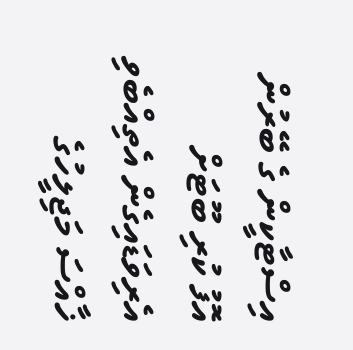އިސްޓާކީން ގެ ބޭރުން އޮފު ކުރި ބޫޓަށް އެރިވަޑައިގެން އެތިއްބެވި ޚާއްސަ މަޖިލީހުގެ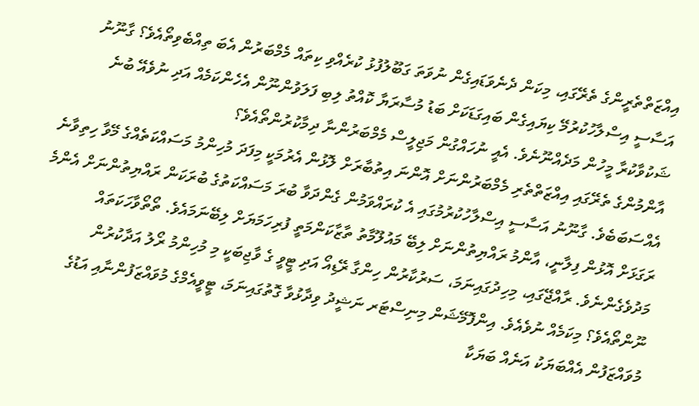އިއްޒަތްތެރީންގެ ތެރޭގައި، މިކަން ދެނެވަޑައިގެން ނުވަތަ ގަބޫލުފުޅު ކުރެއްވި ކިތައް މެމްބަރުން އެބަ ތިއްބެވިތޯއެވެ؟ ގާނޫނު އަސާސީ އިސްލާހުކުރުމޭ ކިޔައިގެން ބައިގަޑަކަށް ބަޑު މުސާރަޔާ ކޮއްތު ލިބި ފަލަވުންނޫން އެހެންކަމެއް އަދި ނުވެއޭ ބުނެ ޝަކުވާކުރާ މީހުން މަދެއްނޫނެވެ. އެއީ ނުހައްގުން މަޖިލީސް މެމްބަރުންނާ ދިމާކުރުންތޯއެވެ؟
އާންމުންގެ ތެރޭގައި އިއްޒަތްތެރި މެމްބަރުންނަށް އޮންނަ އިތުބާރަށް ލޮޅުން އެރުމަކީ މިފަދަ މުހިންމު މަސައްކަތެއްގެ މޭވާ ހިތިވާނެ އެއްސަބަބެވެ. ގާނޫނު އަސާސީ އިސްލާހުކުރުމުގައި އެ ކުރައްވަމުން ގެންދަވާ ބުރަ މަސައްކަތުގެ ބުރަކަން ރައްޔިތުންނަށް އެންމެ ރަގަޅަށް އޮޅުން ފިލާނީ، އާންމު ރައްޔިތުންނަށް ލިބޭ މައުލޫމާތު ތާޒާކަންމަތީ ފުރިހަމަޔަށް ލިބޭނަމައެވެ. ތޯތޯވާހަކަތައް މަދުވެގެންނެވެ. ރާއްޖޭގައި، މިހިދުގައިނަމަ، ސަރުކާރުން ހިންގާ ރޭޑިއޯ އަދި ޓީވީ ގެ ވާޖިބަކީ މި މުހިންމު ރޯލު އަދާކުރުން ނޫންތޯއެވެ؟ މިކަމެއް ނުވެއެވެ. އިންފޮމޭޝަން މިނިސްޓަރ ނަޝީދު ވިދާޅުވާ ގޮތުގައިނަމަ، ޓީވީއެމްގެ މުވައްޒަފުންނާއި އަޑުގެ މުވައްޒަފުން އެއްބަޔަކު އަނެއް ބަޔަކާ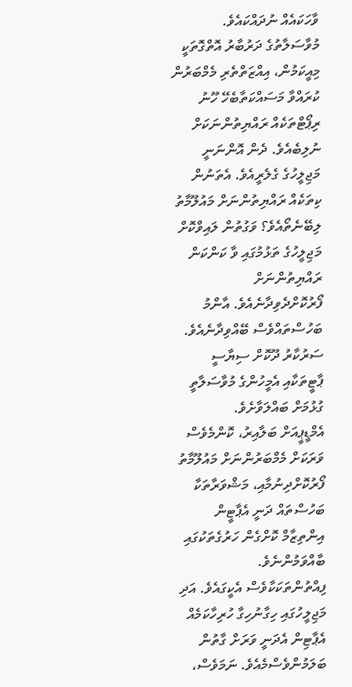ވާހަކައެއް ނުދައްކައެވެ. މުވާސަލާތުގެ ދަރުބާރު އޮތްގޮތަކީ މިއީކަމުން، އިއްޒަތްތެރި މެމްބަރުން ކުރައްވާ މަސައްކަތާބެހޭ ހޫނު ރިޕޯޓްތަކެއް ރައްޔިތުންނަކަށް ނުލިބެއެވެ. ދެން އޮންނަނީ މަޖިލީހުގެ ގެލެރީއެވެ. އެތަނުން ކިތަކެއް ރައްޔިތުންނަށް މައުލޫމާތު ލިބޭނެތޯއެވެ؟ ވަގުތުން ލައިވްކޮށް މަޖިލީހުގެ ތަޅުމުގައި ވާ ކަންކަން ރައްޔިތުންނަށް ފޯރުކޮށްދެވިދާނެއެވެ. އާންމު ބަހުސްތައްވެސް ބޭއްވިދާނެއެވެ.
ސަރުކާރު ދޫކޮށް ސިޔާސީ ޕާޓީތަކާއި އެމީހުންގެ މުވާސަލާތީ ގުޅުމަށް ބައްލަވާށެވެ.
އެމްޑީޕީއަށް ބަލާއިރު، ކޮންމެވެސް ވަރަކަށް މެމްބަރުންނަށް މައުލޫމާތު ފޯރުކޮށްދިނުމާއި، މަޝްވަރާތަކާ ބަހުސްތައް ދަނީ އެޕާޓީން އިންތިޒާމް ކޮށްގެން ހަރުގެތަކުގައި ބާއްވަމުންނެވެ. ފިއްތުންތަކަކާވެސް އެކީގައެވެ. އަދި މަޖިލީހުގައި ހިގާނުހިގާ ހުރިހާކަމެއް އެޕާޓިން އެދަނީ ވަރަށް ގާތުން ބަލަމުންވެސްމެއެވެ. ނަމަވެސް،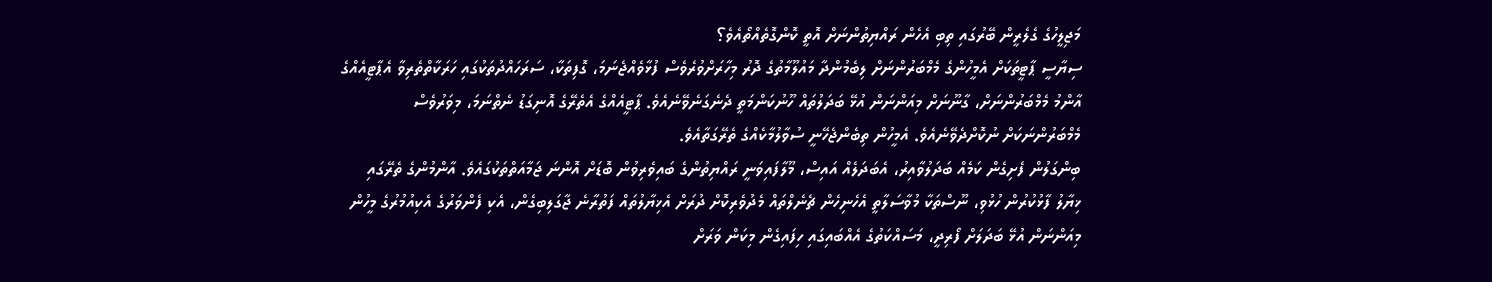މަޖިލީހުގެ ގެލެރީން ބޭރުގައި ތިބި އެހެން ރައްޔިތުންނަށް އޮތީ ކޮންގޮތެއްތޯއެވެ؟
ސިޔާސީ ޕާޓީތަކަށް އެމީހުންގެ މެމްބަރުންނަށް ލިބެމުންދާ މައުލޫމާތުގެ ދޮރު މިހާރަށްވުރެވެސް ފުޅާވެއްޖެނަމަ، ގޮފިތަކާ، ސަރަހައްދުތަކުގައި ހަރަކާތްތެރިވާ އެޕާޓީއެއްގެ އާންމު މެމްބަރުންނަށް، ގާނޫނަށް މިއަންނަން އުޅޭ ބަދަލުތައް ހޫނުކަންމަތީ ދެނެގަނެވޭނެއެވެ. ޕާޓީއެއްގެ އެތެރޭގެ އޮނިގަޑު ނެތްނަމަ، މިވަރުވެސް މެމްބަރުންނަކަށް ނުކޮށްދެވޭނެއެވެ. އެމީހުން ތިބެންޖެހޭނީ ސުވާލުމާކެއްގެ ތެރޭގަތާއެވެ.
ބިންގަލުން ފެށިގެން ކަމެއް ބަދަލުވާއިރު، އެބަދަލެއް އައިސް، މޫލާފައިވަނީ ރައްޔިތުންގެ ބައިވެރިވުން ބޮޑަށް އޮންނަ ޖަމާއަތްތަކުގައެވެ. އާންމުންގެ ތެރޭގައި ޚިޔާލު ފާޅުކުރުން ހުޅުވި، ނޫސްތަކާ މުވާސަލާތީ އެހެނިހެން ޗެނެލްތައް މެދުވެރިކޮށް ދުރަށް އެޚިޔާލުތައް ފަތުރާނެ ޖާގަލިބިގެން، އެކި ފެންވަރުގެ އެކިއުމުރުގެ މީހުން މިއަންނަން އުޅޭ ބަދަލަށް ފޯރިދީ، މަސައްކަތުގެ އެއްބައިގައި ހިފައިގެން މިކަން ވަރަށް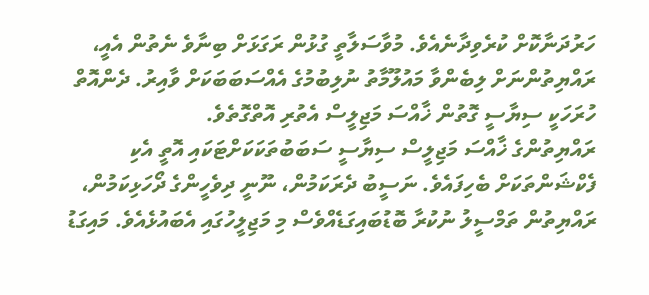ހަރުދަނާކޮށް ކުރެވިދާނެއެވެ. މުވާސަލާތީ ގުޅުން ރަގަޅަށް ބިނާވެ ނެތުން އެއީ، ރައްޔިތުންނަށް ލިބެންވާ މައުލޫމާތު ނުލިބުމުގެ އެއްސަބަބަކަށް ވާއިރު. ދެންއޮތް ހުރަހަކީ ސިޔާސީ ގޮތުން ޚާއްސަ މަޖިލީސް އެތުރި އޮތްގޮތެވެ.
ރައްޔިތުންގެ ޚާއްސަ މަޖިލީސް ސިޔާސީ ސަބަބުތަކަކަށްޓަކައި އޮތީ އެކި ފެކްޝަންތަކަށް ބެހިފައެވެ. ނަސީބު ދެރަކަމުން، ނޫނީ ދިވެހީންގެ ދޯހަޅިކަމުން، ރައްޔިތުން ތަމްސީލު ނުކުރާ ބޮޑުބައިގަޑެއްވެސް މި މަޖިލީހުގައި އެބައުޅެއެވެ. މައިގަޑު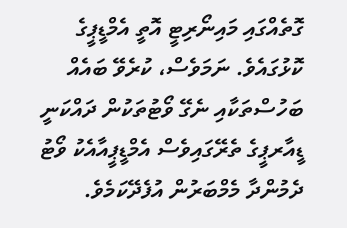ގޮތެއްގައި މައިނޯރިޓީ އޮތީ އެމްޑީޕީގެ ކޮޅުގައެވެ. ނަމަވެސް، ކުރެވޭ ބައެއް ބަހުސްތަކާއި ނެގޭ ވޯޓުތަކުން ދައްކަނީ ޑީއާރޕީގެ ތެރޭގައިވެސް އެމްޑީޕީއާއެކު ވޯޓު ދެމުންދާ މެމްބަރުން އުފެދޭކަމެވެ.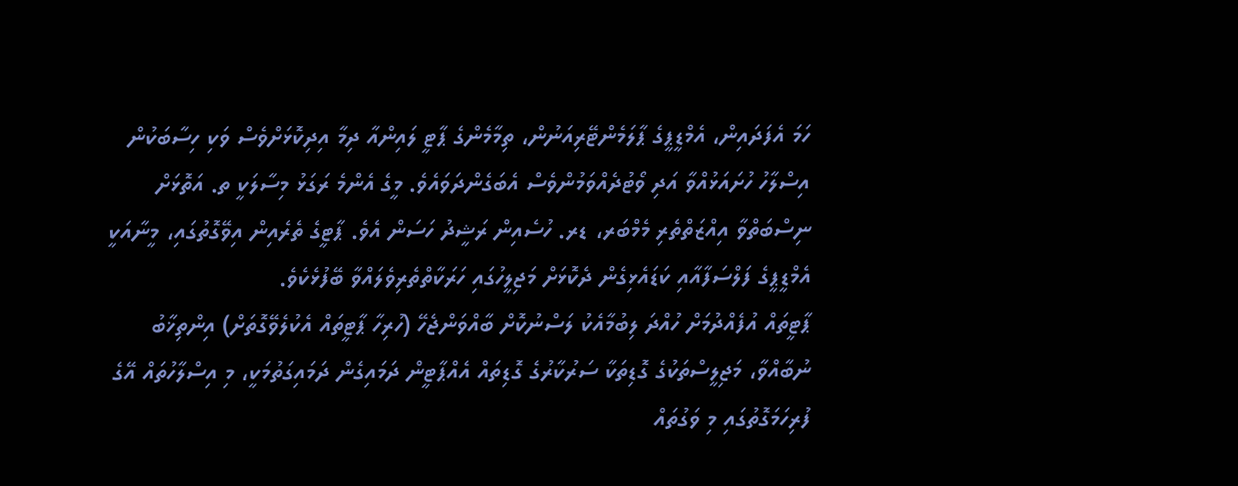ހަމަ އެފަދައިން، އެމްޑީޕީގެ ޕާލަމެންޓޭރިއަނުން، ތިމާމެންގެ ޕާޓީ ލައިންއާ ދިމާ އިދިކޮޅަށްވެސް ވަކި ހިސާބަކުން އިސްލާހު ހުށައަޅުއްވާ އަދި ވޯޓުދެއްވަމުންވެސް އެބަގެންދަވައެވެ. މީގެ އެންމެ ރަގަޅު މިސާލަކީ ތ. އަތޮޅަށް ނިސްބަތްވާ އިއްޒަތްތެރި މެމްބަރ، ޑރ. ހުސެއިން ރަޝީދު ހަސަން އެވެ. ޕާޓީގެ ތެރެއިން އިވޭގޮތުގައި، މީނާއަކީ އެމްޑީޕީގެ ފަލްސަފާއާއި ކަޑައެޅިގެން ދެކޮޅަށް މަޖިލީހުގައި ހަރަކާތްތެރިވެލައްވާ ބޭފުޅެކެވެ.
ޕާޓީތައް އުފެއްދުމަށް ހުއްދަ ލިބުމާއެކު ލަސްނުކޮށް ބާއްވަންޖެހޭ (ހުރިހާ ޕާޓީތައް އެކުލެވޭގޮތަށް) އިންތިޚާބު ނުބާއްވާ، މަޖިލީސްތަކުގެ ގޮޑިތަކާ ސަރުކާރުގެ ގޮޑިތައް އެއްޕާޓީން ދަމައިގެން ދަމައިގަތުމަކީ، މި އިސްލާހުތައް އޭގެ ފުރިހަމަގޮތުގައި މި ވަގުތައް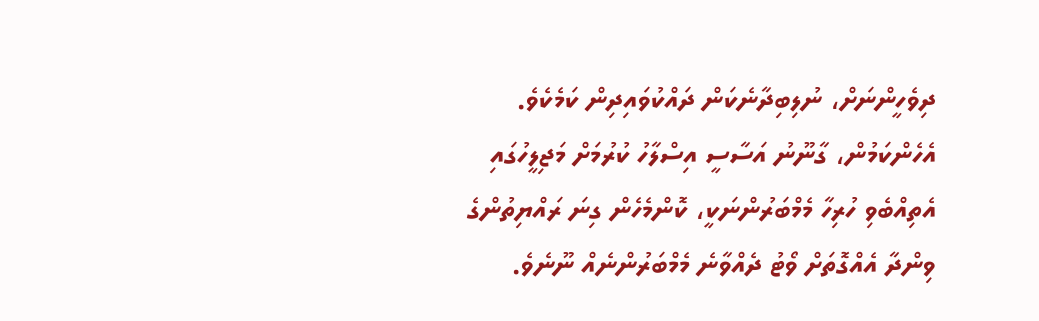ދިވެހީންނަށް، ނުލިބިދާނެކަން ދައްކުވައިދިން ކަމެކެވެ. އެހެންކަމުން، ގާނޫނު އަސާސީ އިސްލާހު ކުރުމަށް މަޖިލީހުގައި އެތިއްބެވި ހުރިހާ މެމްބަރުންނަކީ، ކޮންމެހެން ގިނަ ރައްޔިތުންގެ ވިންދާ އެއްގޮތަށް ވޯޓު ދެއްވާނެ މެމްބަރުންނެއް ނޫނެވެ.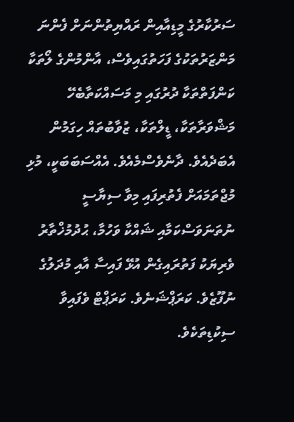ސަރުކާރުގެ މީޑިއާއިން ރައްޔިތުންނަށް ފެންނަ މަންޒަރުތަކުގެ ފަހަތުގައިވެސް، އާންމުންގެ ލޯތަކާ ކަންފަތްތަކާ ދުރުގައި މި މަސައްކަތާބެހޭ މަޝްވަރާތަކާ، ޑީލްތަކާ، ޒުވާބުތައް ހިގަމުން އެބަދެއެވެ. ދާނެވެސްމެއެވެ. އެއްސަބަބަކީ، މުޅި މުޖްތަމައަށް ފެތުރިފައި މިވާ ސިޔާސީ ނުތަނަވަސްކަމާއި ޝައްކާ ވަހުމާ، ޙުދުމުޚްތާރު ވެރިޔަކު ފަތުރައިގެން އުޅޭ ފައިސާ އާއި މުދަލުގެ ނުފޫޒެވެ. ކަރަޕްޝަނެވެ. ކަރަޕްޓް ވެފައިވާ ސިކުޑިތަކެވެ.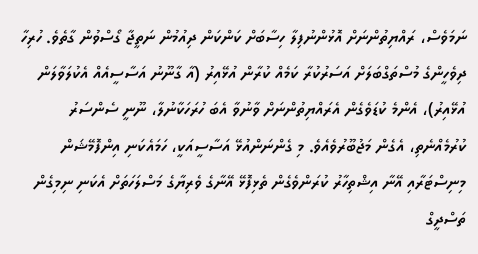ނަމަވެސް، ރައްޔިތުންނަށް އޮޅުންނުފިލާ ހިސާބަށް ކަންކަން ދިއުމުން ނަތީޖާ ގޯސްވުން ގާތެވެ. ހުރިހާ ދިވެހީންގެ މުސްތަގްބަލަށް އަސަރުކުރާ ކަމެއް ކުރާން އުޅޭއިރު (އާ ގާނޫނު އަސާސީއެއް އެކުލަވާލަން އުޅޭއިރު)، އެންމެ ކުޑަވެގެން އެރައްޔިތުންނަށް ވާނުވާ އެބަ ހުރަހަކާނުލާ، ނޫނީ ސެންސަރު ކުރުމެއްނެތި، އެގެން މަޖުބޫރުވެއެވެ. މި ގެންނަންއުޅޭ އަސާސީއަކީ، ހަމައެކަނި އިންފޮމޭޝަން މިނިސްޓަރާއި އޭނާ އިޝްތިހާރު ކުރަންވެގެން ތެޅިފޮޅޭ އޭނާގެ ވެރިޔާގެ މަސްލަހަތަށް އެކަނި ނިމިގެން ތަސްދީގް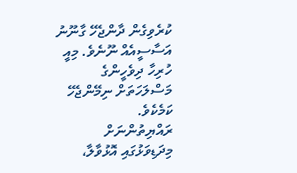ކުރެވިގެން ދާންޖެހޭ ގާނޫނު އަސާސީއެއް ނޫނެވެ. މިއީ ހުރިހާ ދިވެހީންގެ މަސްލަހަތަށް ނިމޭންޖެހޭ ކަމެކެވެ.
ރައްޔިތުންނަށް މިދަޑިވަޅުގައި އޮޅުވާލާ،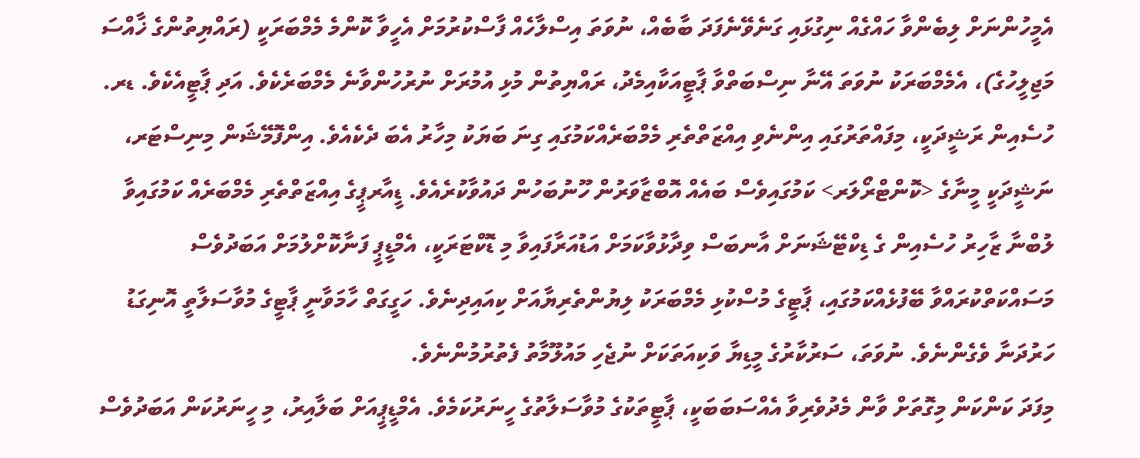އެމީހުންނަށް ލިބެންވާ ހައްގެއް ނިގުޅައި ގަނެވޭނެފަދަ ބާބެއް، ނުވަތަ އިސްލާހެއް ފާސްކުރުމަށް އެހީވާ ކޮންމެ މެމްބަރަކީ (ރައްޔިތުންގެ ޚާއްސަ މަޖިލީހުގެ)، އެމެމްބަރަކު ނުވަތަ އޭނާ ނިސްބަތްވާ ޕާޓީއަކާއިމެދު، ރައްޔިތުން މުޅި އުމުރަށް ނުރުހުންވާނެ މެމްބަރެކެވެ. އަދި ޕާޓީއެކެވެ. ޑރ. ހުސެއިން ރަޝީދަކީ، މިފައްތަރުގައި އިންނެވި އިއްޒަތްތެރި މެމްބަރެއްކަމުގައި ގިނަ ބަޔަކު މިހާރު އެބަ ދެކެއެވެ. އިންފޮމޭޝަން މިނިސްޓަރ، ނަޝީދަކީ މީނާގެ <ކޮންޓްރޯލަރ> ކަމުގައިވެސް ބައެއް އޮބްޒާވަރުން ހޫނުބަހުން ދައުވާކުރެއެވެ. ޑީއާރޕީގެ އިއްޒަތްތެރި މެމްބަރެއް ކަމުގައިވާ ލުބްނާ ޒާހިރު ހުސެއިން ގެ ޑިކްޓޭޝަނަށް އާނބަސް ވިދާޅުވާކަމަށް އަޑުއަރާފައިވާ މި ޑޮކްޓަރަކީ، އެމްޑީޕީ ފަނާކޮށްލުމަށް އަބަދުވެސް މަސައްކަތްކުރައްވާ ބޭފުޅެއްކަމުގައި، ޕާޓީގެ މުސްކުޅި މެމްބަރަކު ލިޔުންތެރިޔާއަށް ކިއައިދިނެވެ. ހަގީގަތް ހާމަވާނީ ޕާޓީގެ މުވާސަލާތީ އޮނިގަޑު ހަރުދަނާ ވެގެންނެވެ. ނުވަތަ، ސަރުކާރުގެ މީޑިޔާ ވަކިއަތަކަށް ނުޖެހި މައުލޫމާތު ފެތުރުމުންނެވެ.
މިފަދަ ކަންކަން މިގޮތަށް ވާން މެދުވެރިވާ އެއްސަބަބަކީ، ޕާޓީތަކުގެ މުވާސަލާތުގެ ހީނަރުކަމެވެ. އެމްޑީޕީއަށް ބަލާއިރު، މި ހީނަރުކަން އަބަދުވެސް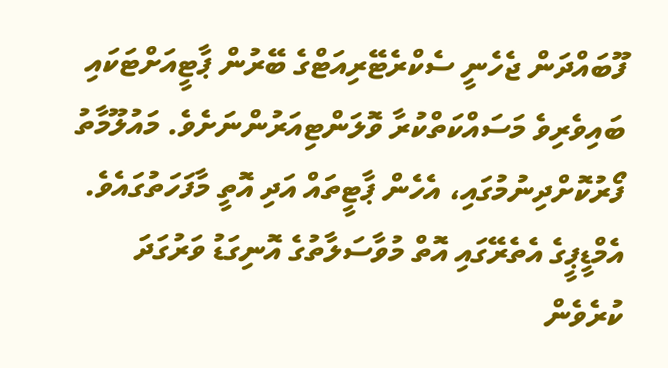ފޫބައްދަން ޖެހެނީ ސެކްރެޓޭރިއަޓްގެ ބޭރުން ޕާޓީއަށްޓަކައި ބައިވެރިވެ މަސައްކަތްކުރާ ވޮލަންޓިއަރުންނަށެވެ. މައުލޫމާތު ފޯރުކޮށްދިނުމުގައި، އެހެން ޕާޓީތައް އަދި އޮތީ މާފަހަތުގައެވެ.
އެމްޑީޕީގެ އެތެރޭގައި އޮތް މުވާސަލާތުގެ އޮނިގަޑު ވަރުގަދަ ކުރެވެން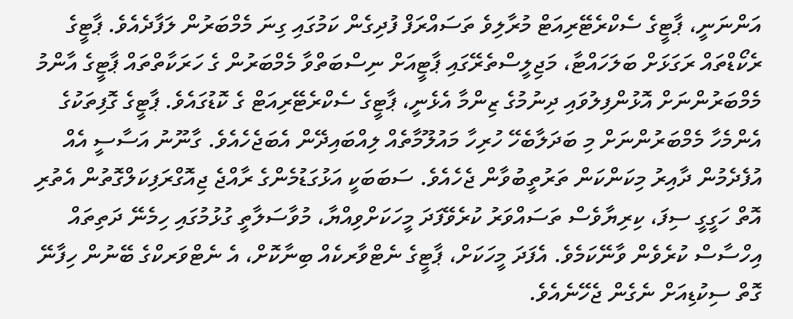އަންނަނީ، ޕާޓީގެ ސެކްރެޓޭރިއަޓް މުރާލިވެ ތަސައްރަފް ފުދިގެން ކަމުގައި ގިނަ މެމްބަރުން ލަފާދެއެވެ. ޕާޓީގެ ރެކޯޑްތައް ރަގަޅަށް ބަލަހައްޓާ، މަޖިލީސްތެރޭގައި ޕާޓީއަށް ނިސްބަތްވާ މެމްބަރުން ގެ ހަރަކާތްތައް ޕާޓީގެ އާންމު މެމްބަރުންނަށް އޮޅުންފިލުވައި ދިނުމުގެ ޒިންމާ އެޅެނީ، ޕާޓީގެ ސެކްރެޓޭރިއަޓް ގެ ކޮޑުގައެވެ. ޕާޓީގެ ގޮފިތަކުގެ އެންމެހާ މެމްބަރުންނަށް މި ބަދަލާބެހޭ ހުރިހާ މައުލޫމާތެއް ލިއްބައިދޭން އެބަޖެހެއެވެ. ގާނޫނު އަސާސީ އެއް އުފެދެމުން ދާއިރު މިކަންކަން ތަރުތީބުވާން ޖެހެއެވެ. ސަބަބަކީ އަޅުގަޑުމެންގެ ރާއްޖެ ޖިއޮގްރަފިކަލްގޮތުން އެތުރި އޮތް ހަގީގީ ސިފަ، ކިރިޔާވެސް ތަސައްވަރު ކުރެވޭފަދަ މީހަކަށްވިއްޔާ، މުވާސަލާތީ ގުޅުމުގައި ހިމެނޭ ދަތިތައް އިހްސާސް ކުރެވެން ވާނޭކަމެވެ. އެފަދަ މީހަކަށް، ޕާޓީގެ ނެޓްވާރކެއް ބިނާކޮށް، އެ ނެޓްވަރކްގެ ބޭނުން ހިފާނޭ ގޮތް ސިކުޑިއަށް ނެގެން ޖެހޭނެއެވެ.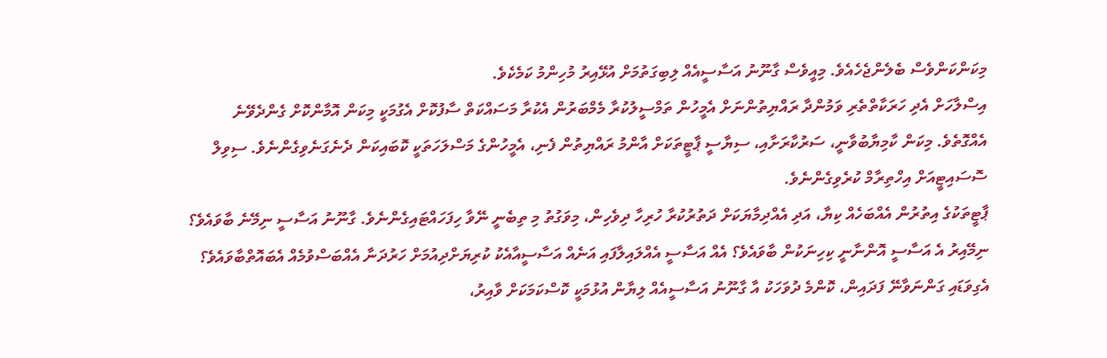މިކަންކަންވެސް ބެލެންޖެހެއެވެ. މިއީވެސް ގާނޫނު އަސާސީއެއް ލިބިގަތުމަށް އުޅޭއިރު މުހިންމު ކަމެކެވެ.
އިސްލާހަށް އެދި ހަރަކާތްތެރި ވަމުންދާ ރައްޔިތުންނަށް އެމީހުން ތަމްސީލުކުރާ މެމްބަރުން އެކުރާ މަސައްކަތް ސާފުކޮށް އެގުމަކީ މިކަން އޮމާންކޮށް ގެންދެވޭނެ އެއްގޮތެވެ. މިކަން ކާމިޔާބުވާނީ، ސަރުކާރަށާއި، ސިޔާސީ ޕާޓީތަކަށް އާންމު ރައްޔިތުން ފެނި، އެމީހުންގެ މަސްލަހަތަކީ ކޮބައިކަން ދެނެގަނެވިގެންނެވެ. ސިވިލް ސޮސައިޓީއަށް އިހްތިރާމް ކުރެވިގެންނެވެ.
ޕާޓީތަކުގެ އިތުރުން އެއްބަހެއް ކިޔާ، އަދި އެއްދިމާޔަކަށް ދަތުރުކުރާ ހުރިހާ ދިވެހިން، މިވަގުތު މި ތިބެނީ ނޭވާ ހިފަހައްޓައިގެންނެވެ. ގާނޫނު އަސާސީ ނިމޭނެ ބާވައެވެ؟ ނިމޭއިރު އެ އަސާސީ އޮންނާނީ ކިހިނަކުން ބާވައެވެ؟ އެއް އަސާސީ އެއްލައިލާފައި އަނެއް އަސާސީއާއެކު ކުރިޔަށްދިއުމަށް ހަރުދަނާ އެއްބަސްވުމެއް އެބައޮތްބާވައެވެ؟
އެގިވަޑައި ގަންނަވާނޭ ފަދައިން، ކޮންމެ ދުވަހަކު އާ ގާނޫނު އަސާސީއެއް ލިޔާން އުޅުމަކީ ކޮސްކަމަކަށް ވާއިރު،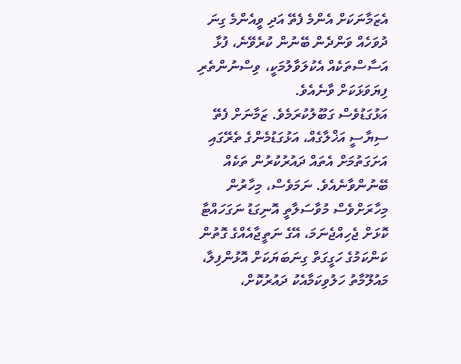އެޒަމާނަކަށް އެންމެ ފެތޭ އަދި ވީއެންމެ ގިނަ ދުވަހެއް ވަންދެން ބޭނުން ކުރެވޭނެ، ފުޅާ އަސާސްތަކެއް އެކުލަވާލުމަކީ، ވިސްނުންތެރި ފިޔަވަޅަކަށް ވާނެއެވެ.
އަޅުގަޑުވެސް ގަބޫލުކުރަމެވެ. ޒަމާނަށް ފެތޭ ސިޔާސީ އަޚްލާގެއް، އަޅުގަޑުމެންގެ ތެރޭގައި އަށަގަތުމަށް އެތައް ދައުރުކުރުން ތަކެއް ބޭނުންވާނެއެވެ. ނަމަވެސް، މިހާރުން މިހާރަށްވެސް މުވާސަލާތީ އޮނިގަޑު ނަގަހައްޓާ ކޮޅަށް ޖެހިއްޖެނަމަ، އޭގެ ނަތީޖާއެއްގެ ގޮތުން ކަންކަމުގެ ހަގީގަތް ގިނަބަޔަކަށް އޮޅުންފިލާ، މައުލޫމާތު ހަލުވިކަމާއެކު ދައުރުކޮށް،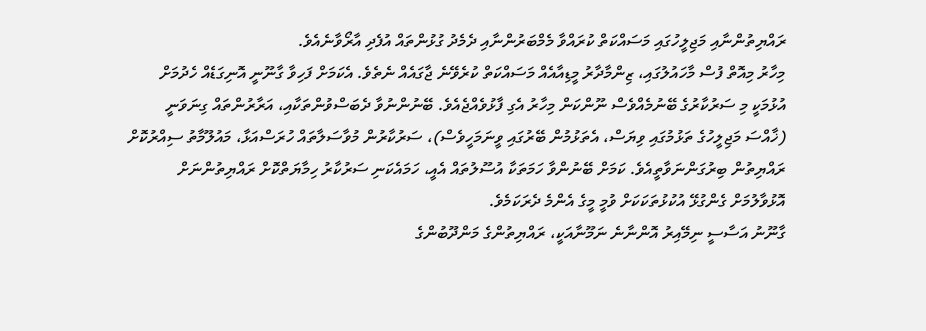ރައްޔިތުންނާއި މަޖިލީހުގައި މަސައްކަތް ކުރައްވާ މެމްބަރުންނާއި ދެމެދު ގުޅުންތައް އުފެދި އާރޯވާނެއެވެ.
މިހާރު މިއޮތް ފުސް މާހައުލުގައި، ޒިންމާދާރު މީޑިއާއެއް މަސައްކަތް ކުރެވޭނެ ޖާގައެއް ނެތެވެ. އެކަމަށް ފަހިވާ ގާނޫނީ އޮނިގަޑެއް ހެދުމަށް އުޅުމަކީ މި ސަރުކާރުގެ ބޭނުމެއްވެސް ނޫންކަން މިހާރު އެގި ފާޅުވެއްޖެއެވެ. ބޭނުންނުވާ ދެބަސްވުންތަކާއި، އަރާރުންތައް ގިނަވަނީ (ޚާއްސަ މަޖިލީހުގެ ތަޅުމުގައި ވިޔަސް، އެތަޅުމުން ބޭރުގައި ވީނަމަހީވެސް)، ސަރުކާރުން މުވާސަލާތައް ހުރަސްއަޅާ، މައުލޫމާތު ސިއްރުކޮށް ރައްޔިތުން ބިރުގަންނަވާތީއެވެ. ކަމަށް ބޭނުންވާ ހަމަތަކާ އުސޫލުތައް އެއީ، ހަމައެކަނި ސަރުކާރު ހިމާޔަތްކޮށް ރައްޔިތުންނަށް އޮޅުވާލުމަށް ގެންގުޅޭ އުކުޅުތަކަކަށް ވުމީ މީގެ އެންމެ ދެރަކަމެވެ.
ގާނޫނު އަސާސީ ނިމޭއިރު އޮންނާނެ ނަމޫނާއަކީ، ރައްޔިތުންގެ މަންދޫބުންގެ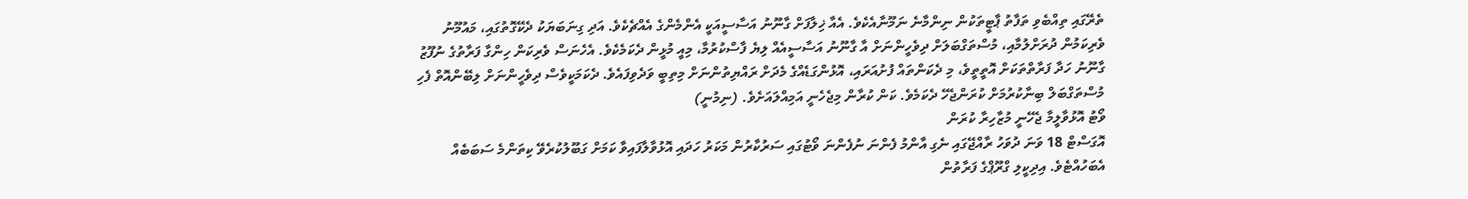ތެރޭގައި ތިއްބެވި ތަފާތު ޕާޓީތަކުން ނިންމާނެ ނަމޫނާއެކެވެ. އެއާ ޚިލާފަށް ގާނޫނު އަސާސީއަކީ އެންމެންގެ އެއްޗެކެވެ. އަދި ގިނަބަޔަކު ދެކޭގޮތުގައި، މައުމޫނު ވެރިކަމުން ދުރަށްލުމާއި، މުސްތަގްބަލަށް ދިވެހީންނަށް އާ ގާނޫނު އަސާސީއެއް ލިޔެ ފާސްކުރުމާ، މިއީ މުޅީން ދެކަމެކެވެ. އެހެނަސް ވެރިކަން ހިންގާ ފަރާތުގެ ނުފޫޒު ގާނޫނު ހަދާ ފަރާތްތަކަށް އޮތީތީވެ، މި ދެކަންތައް ފުށުއަރައި، އޮޅުންގަޑެއްގެ މެދަށް ރައްޔިތުންނަށް މިތިބީ ވަދެވިފައެވެ. ދެކަމަކީވެސް ދިވެހީންނަށް ލިބޭންއޮތް ފެހި މުސްތަގްބަލް ބިނާކުރުމަށް ކުރަންޖެހޭ ދެކަމެވެ. ކަން ކުރާން މިޖެހެނީ އަމިއްލައަށެވެ. (ނިމުނީ)
ވޯޓު އޮޅުވާލީމާ ޖެހޭނީ މުޒާހިރާ ކުރަން
އޮގަސްޓް 18 ވަނަ ދުވަހު ރާއްޖޭގައި ނެގި އާންމު ފެންނަ ނުފެންނަ ވޯޓުގައި ސަރުކާރުން މަކަރު ހަދައި އޮޅުވާލާފައިވާ ކަމަށް ގަބޫލުކުރެވޭ ކިތަންމެ ސަބަބެއް އެބަހުއްޓެވެ. އިދިކީލި ގްރޫޕްގެ ފަރާތުން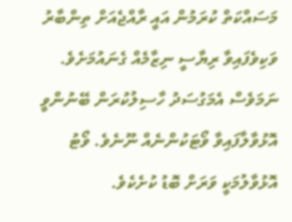މަސައްކަތް ކުރަމުން އައީ ރާއްޖެއަށް ތިންބާރު ވަކިވެފައިވާ ރިޔާސީ ނިޒާމެއް ގެނައުމަށެވެ. ނަމަވެސް އެމަގުސަދު ހާސިލުކުރަން ބޭނުންވީ އޮޅުވާލާފައިވާ ވޯޓަކުންނެއް ނޫނެވެ. ވޯޓު އޮޅުވާލުމަކީ ވަރަށް ބޮޑު ކުށެކެވެ.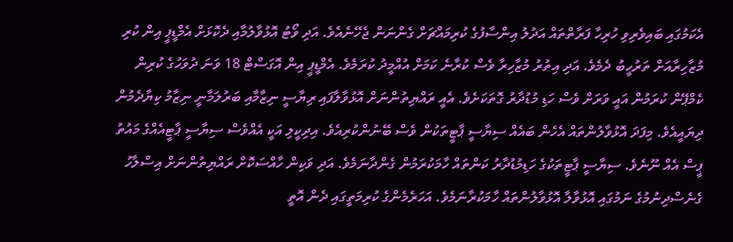އެކަމުގައި ބައިވެރިވި ހުރިހާ ފަރާތްތައް އަދުލު އިންސާފުގެ ކުރިމައްޗަށް ގެންނަން ޖެހޭނެއެވެ. އަދި ވޯޓު އޮޅުވާލުމާއި ދެކޮޅަށް އެމްޑީޕީ އިން ކުރި މުޒާހިރާއަށް ތަރުހީބު ދެމެވެ. އަދި އިތުރު މުޒާހިރާ ވެސް ކުރާނެ ކަމަށް އުއްމީދު ކުރަމެވެ. އެމްޑީޕީ އިން އޮގަސްޓް 18 ވަނަ ދުވަހުގެ ކުރިން ކެމްޕޭން ކުރަމުން އައީ ވަރަށް ވެސް ހަޑި މުޑުދާރު ގޮތަކަށެވެ. އެއީ ރައްޔިތުންނަށް އޮޅުވާލާފައި ރިޔާސީ ނިޒާމާއި ބަރުލަމާނީ ނިޒާމު ކިޔާދެމުން ދިޔައީއެވެ. މިފަދަ އޮޅުވާލުންތައް އެހެން ބައެއް ސިޔާސީ ޕާޓީތަކުން ވެސް ބޭނުންކުރިއެވެ. އިދިކީލި އަކީ އެއްވެސް ސިޔާސީ ޕާޓީއެއްގެ މައުތު ޕީސް އެއް ނޫނެވެ. ސިޔާސީ ޕާޓީތަކުގެ ހަޑިމުޑުދާރު ކަންތައް ހާމަކުރަމުން ގެންދާނަމެވެ. އަދި ވަކިން ހާއްސަކޮށް ރައްޔިތުންނަށް އިސްލާހު ގެނެސްދިނުމުގެ ނަމުގައި އޮޅުވާލާ އޮޅުވާލުންތައް ހާމަކުރާނަމެވެ. އަހަރެމެންގެ ކުރިމަތީގައި ދެން އޮތީ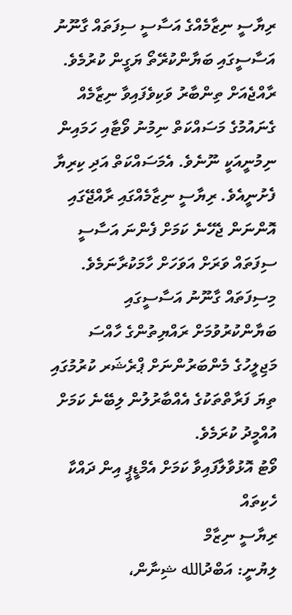ރިޔާސީ ނިޒާމެއްގެ އަސާސީ ސިފަތައް ގާނޫނު އަސާސީގައި ބަޔާންކުރޭތޯ ޔަގީން ކުރުމެވެ. ރާއްޖެއަށް ތިންބާރު ވަކިވެފައިވާ ނިޒާމެއް ގެނައުމުގެ މަސައްކަތް ނިމުނު ވޯޓާއި ހަމައިން ނިމުނީއަކީ ނޫނެވެ. އެމަސައްކަތް އަދި ކިރިޔާ ފެށުނީއެވެ. ރިޔާސީ ނިޒާމެއްގައި ރާއްޖޭގައި އޮންނަން ޖެހޭނެ ކަމަށް ފެންނަ އަސާސީ ސިފަތައް ވަރަށް އަވަހަށް ހާމަކުރާނަމެވެ. މިސިފަތައް ގާނޫނު އަސާސީގައި ބަޔާންކުރުވުމަށް ރައްޔިތުންގެ ހާއްސަ މަޖިލީހުގެ މެންބަރުންނަށް ޕްރެޝަރ ކުރުމުގައި ތިޔަ ފަރާތްތަކުގެ އެއްބާރުލުން ލިބޭނެ ކަމަށް އުއްމީދު ކުރަމެވެ.
ވޯޓު އޮޅުވާލާފައިވާ ކަމަށް އެމްޑީޕީ އިން ދައްކާ ހެކިތައް
ރިޔާސީ ނިޒާމް
ލިޔުނީ: އަބްދުالله ޝިނާން،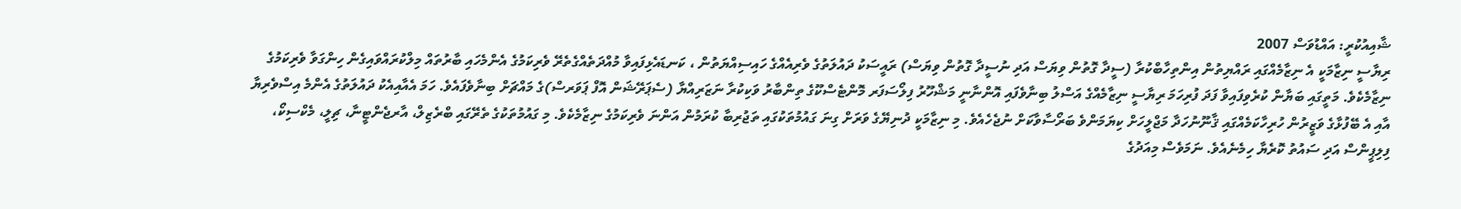ޝާއިއުކުރީ: އައްޑުވަސް 2007
ރިޔާސީ ނިޒާމަކީ އެ ނިޒާމެއްގައި ރައްޔިތުން އިންތިހާބްކުރާ (ސީދާ ގޮތުން ވިޔަސް އަދި ނުސީދާ ގޮތުން ވިޔަސް) ރައީސަކު ދައުލަތުގެ ވެރިއެއްގެ ހައިސިއްޔަތުން ، ކަނޑައެޅިފައިވާ މުއްދަތެއްގެތެރޭ ވެރިކަމުގެ އެންމެހައި ބާރުތައް މިލްކުރައްވައިގެން ހިންގަވާ ވެރިކަމުގެ ނިޒާމެކެވެ. މަތީގައި ބަޔާން ކުރެވިފައިވާ ފަދަ ފުރިހަމަ ރިޔާސީ ނިޒާމެއްގެ އަސްލު ބިނާވެފައި އޮންނާނީ މަޝްހޫރު ފިލޯސަފަރ މޮންޓެސްކޫގެ ތިންބާރު ވަކިކުރާ ނަޒަރިއްޔާ (ސެޕަރޭޝަން އޮފް ޕަވަރސް)ގެ މައްޗަށް ބިނާވެފައެވެ. ހަމަ އެއާއިއެކު ދައުލަތުގެ އެންމެ އިސްވެރިޔާ އާއި އެ ބޭފުޅާގެ ވަޒީރުން ހުރިހާކަމެއްގައި ޤާނޫނުހަދާ މަޖްލީހަށް ކިޔަމަންވެ ބަރޯސާވާކަށް ނުޖެހެއެވެ. މި ނިޒާމަކީ ދުނިޔޭގެ ވަރަށް ގިނަ ގައުމުތަކުގައި ތަޖުރިބާ ކުރަމުން އަންނަ ވެރިކަމުގެ ނިޒާމެކެވެ. މި ގައުމުތަކުގެ ތެރޭގައި ބްރެޒިލް، އާރޖެންޓީނާ، ޗިލީ، މެކްސިކޯ، ފިލިޕީންސް އަދި ސައުތު ކޮރެޔާ ހިމެނެއެވެ. ނަމަވެސް މިއަދުގެ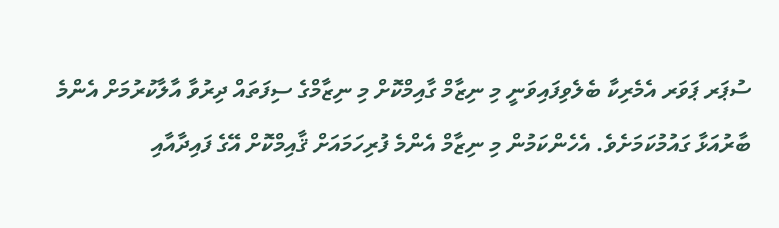ސުޕަރ ޕަވަރ އެމެރިކާ ބެލެވިފައިވަނީ މި ނިޒާމް ގާއިމްކޮށް މި ނިޒާމްގެ ސިފަތައް ދިރުވާ އާލާކުރުމަށް އެންމެ ބާރުއަޅާ ގައުމުކަމަށެވެ. އެހެންކަމުން މި ނިޒާމް އެންމެ ފުރިހަމައަށް ޤާއިމްކޮށް އޭގެ ފައިދާއާއި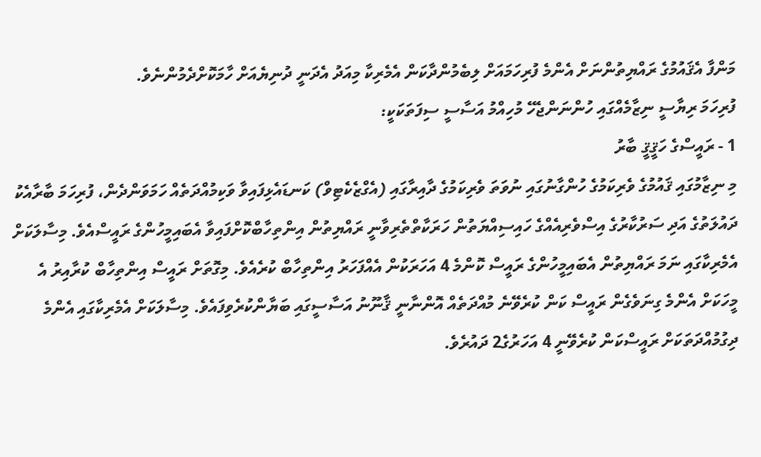މަންފާ އެޤައުމުގެ ރައްޔިތުންނަށް އެންމެ ފުރިހަމައަށް ލިބެމުންދާކަން އެމެރިކާ މިއަދު އެދަނީ ދުނިޔެއަށް ހާމަކޮށްދެމުންނެވެ.
ފުރިހަމަ ރިޔާސީ ނިޒާމެއްގައި ހުންނަންޖެހޭ މުހިއްމު އަސާސީ ސިފަތަކަކީ:
1 - ރައީސްގެ ހަޤީޤީ ބާރު
މި ނިޒާމުގައި ޤައުމުގެ ވެރިކަމުގެ ހުންގާނުގައި ނުވަތަ ވެރިކަމުގެ ދާއިރާގައި (އެގްޒެކެޓިވް) ކަނޑައެޅިފައިވާ ވަކިމުއްދަތެއް ހަމަވަންދެން، ފުރިހަމަ ބާރާއެކު ދައުލަތުގެ އަދި ސަރުކާރުގެ އިސްވެރިއެއްގެ ހައިސިއްޔަތުން ހަރަކާތްތެރިވާނީ ރައްޔިތުން އިންތިހާބްކޮށްފައިވާ އެބައިމީހުންގެ ރައީސްއެވެ. މިސާލަކަށް އެމެރިކާގައި ނަމަ ރައްޔިތުން އެބައިމީހުންގެ ރައީސް ކޮންމެ 4 އަހަރަކުން އެއްފަހަރު އިންތިހާބް ކުރެއެވެ. މިގޮތަށް ރައީސް އިންތިހާބް ކުރާއިރު އެ މީހަކަށް އެންމެ ގިނަވެގެން ރައީސް ކަން ކުރެވޭނެ މުއްދަތެއް އޮންނާނީ ޤާނޫނު އަސާސީގައި ބަޔާންކުރެވިފައެވެ. މިސާލަކަށް އެމެރިކާގައި އެންމެ ދިގުމުއްދަތަކަށް ރައީސްކަން ކުރެވޭނީ 4 އަހަރުގެ2 ދައުރެވެ.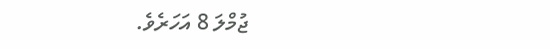ޖުމްލަ 8 އަހަރެވެ.